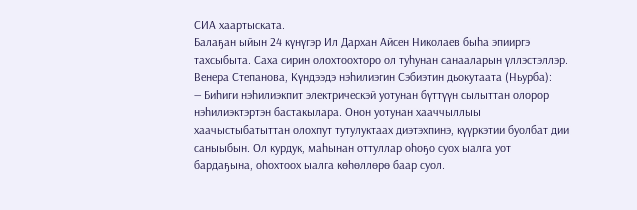СИА хаартыската.
Балаҕан ыйын 24 күнүгэр Ил Дархан Айсен Николаев быһа эпииргэ тахсыбыта. Саха сирин олохтоохторо ол туһунан санааларын үллэстэллэр.
Венера Степанова, Күндээдэ нэһилиэгин Сэбиэтин дьокутаата (Ньурба):
— Биһиги нэһилиэкпит электрическэй уотунан бүттүүн сылыттан олорор нэһилиэктэртэн бастакылара. Онон уотунан хааччыллыы хаачыстыбатыттан олохпут тутулуктаах диэтэхпинэ, күүркэтии буолбат дии саныыбын. Ол курдук, маһынан оттуллар оһоҕо суох ыалга уот бардаҕына, оһохтоох ыалга көһөллөрө баар суол.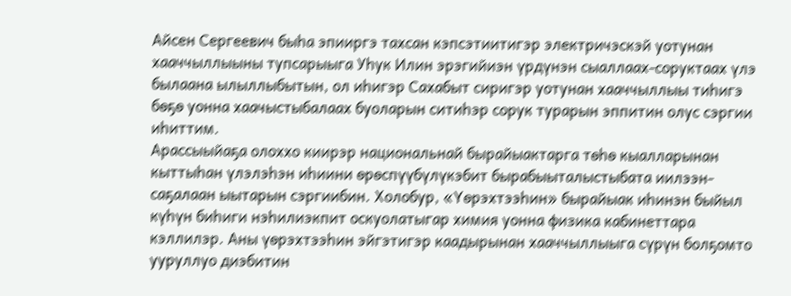Айсен Сергеевич быһа эпииргэ тахсан кэпсэтиитигэр электричэскэй уотунан хааччыллыыны тупсарыыга Уһук Илин эрэгийиэн үрдүнэн сыаллаах-соруктаах үлэ былаана ылыллыбытын, ол иһигэр Сахабыт сиригэр уотунан хааччыллыы тиһигэ бөҕө уонна хаачыстыбалаах буоларын ситиһэр сорук турарын эппитин олус сэргии иһиттим.
Арассыыйаҕа олоххо киирэр национальнай бырайыактарга төһө кыалларынан кыттыһан үлэлэһэн иһиини өрөспүүбүлүкэбит бырабыыталыстыбата иилээн-саҕалаан ыытарын сэргиибин. Холобур, «Үөрэхтээһин» бырайыак иһинэн быйыл күһүн биһиги нэһилиэкпит оскуолатыгар химия уонна физика кабинеттара кэллилэр. Аны үөрэхтээһин эйгэтигэр каадырынан хааччыллыыга сүрүн болҕомто ууруллуо диэбитин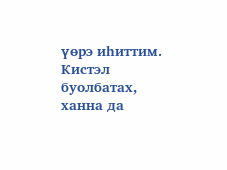үөрэ иһиттим. Кистэл буолбатах, ханна да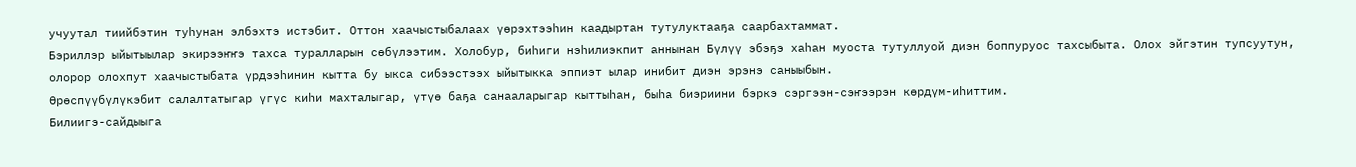учуутал тиийбэтин туһунан элбэхтэ истэбит. Оттон хаачыстыбалаах үөрэхтээһин каадыртан тутулуктааҕа саарбахтаммат.
Бэриллэр ыйытыылар экирээҥҥэ тахса туралларын сөбүлээтим. Холобур, биһиги нэһилиэкпит аннынан Бүлүү эбэҕэ хаһан муоста тутуллуой диэн боппуруос тахсыбыта. Олох эйгэтин тупсуутун, олорор олохпут хаачыстыбата үрдээһинин кытта бу ыкса сибээстээх ыйытыкка эппиэт ылар инибит диэн эрэнэ саныыбын.
Өрөспүүбүлүкэбит салалтатыгар үгүс киһи махталыгар, үтүө баҕа санааларыгар кыттыһан, быһа биэриини бэркэ сэргээн-сэҥээрэн көрдүм-иһиттим.
Билиигэ-сайдыыга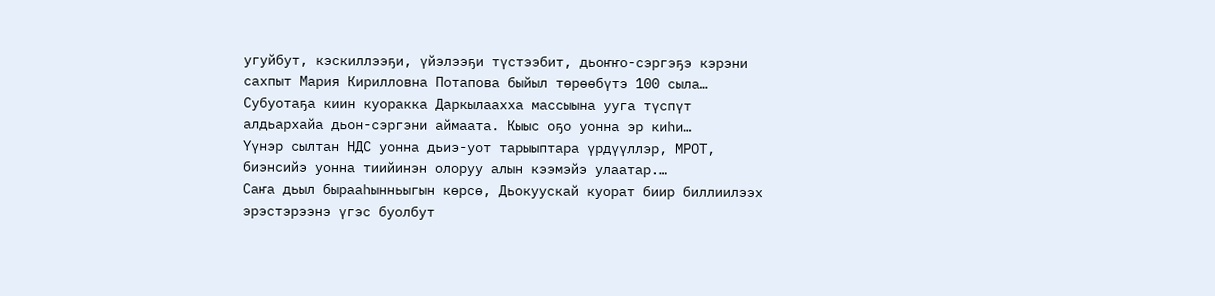угуйбут, кэскиллээҕи, үйэлээҕи түстээбит, дьоҥҥо-сэргэҕэ кэрэни сахпыт Мария Кирилловна Потапова быйыл төрөөбүтэ 100 сыла…
Субуотаҕа киин куоракка Даркылаахха массыына ууга түспүт алдьархайа дьон-сэргэни аймаата. Кыыс оҕо уонна эр киһи…
Үүнэр сылтан НДС уонна дьиэ-уот тарыыптара үрдүүллэр, МРОТ, биэнсийэ уонна тиийинэн олоруу алын кээмэйэ улаатар.…
Саҥа дьыл бырааһынньыгын көрсө, Дьокуускай куорат биир биллиилээх эрэстэрээнэ үгэс буолбут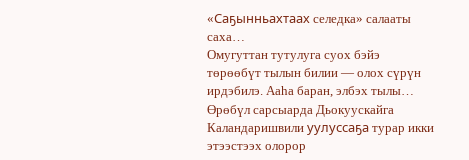«Саҕынньахтаах селедка» салааты саха…
Омугуттан тутулуга суох бэйэ төрөөбүт тылын билии — олох сүрүн ирдэбилэ. Ааһа баран, элбэх тылы…
Өрөбүл сарсыарда Дьокуускайга Каландаришвили уулуссаҕа турар икки этээстээх олорор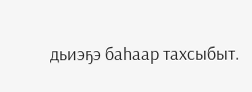дьиэҕэ баһаар тахсыбыт.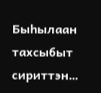Быһылаан тахсыбыт сириттэн…